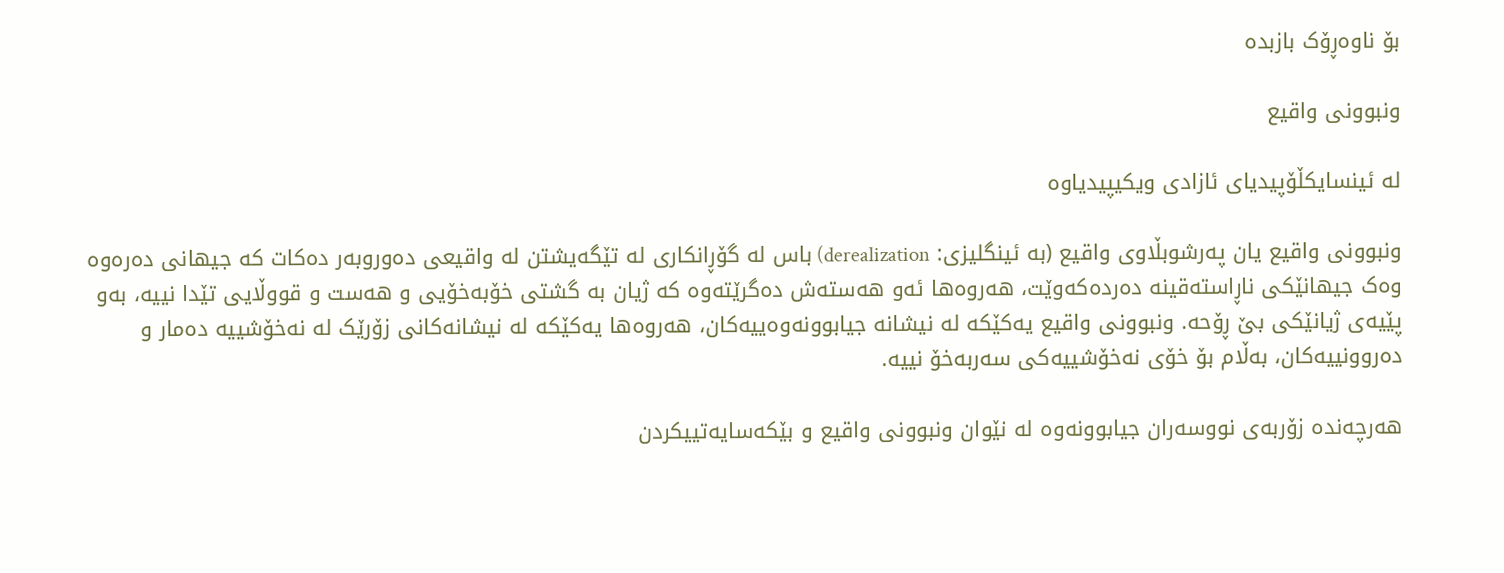بۆ ناوەڕۆک بازبدە

ونبوونی واقیع

لە ئینسایکڵۆپیدیای ئازادی ویکیپیدیاوە

ونبوونی واقیع یان پەرشوبڵاوی واقیع (بە ئینگلیزی: derealization) باس لە گۆڕانکاری لە تێگەیشتن لە واقیعی دەوروبەر دەکات کە جیھانی دەرەوە وەک جیھانێکی ناڕاستەقینە دەردەکەوێت، ھەروەھا ئەو ھەستەش دەگرێتەوە کە ژیان بە گشتی خۆبەخۆیی و ھەست و قووڵایی تێدا نییە، بەو پێیەی ژیانێکی بێ ڕۆحە. ونبوونی واقیع یەکێکە لە نیشانە جیابوونەوەییەکان، ھەروەھا یەکێکە لە نیشانەکانی زۆرێک لە نەخۆشییە دەمار و دەروونییەکان، بەڵام بۆ خۆی نەخۆشییەکی سەربەخۆ نییە.

ھەرچەندە زۆربەی نووسەران جیابوونەوە لە نێوان ونبوونی واقیع و بێکەسایەتییکردن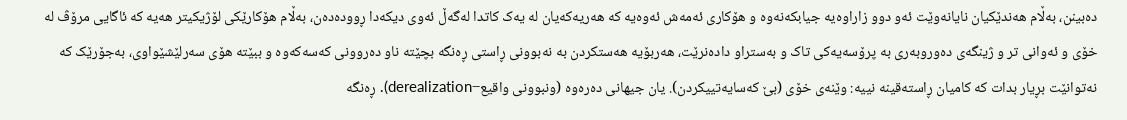دەبینن، بەڵام ھەندێکیان نایانەوێت ئەو دوو زاراوەیە جیابکەنەوە و ھۆکاری ئەمەش ئەوەیە کە ھەریەکەیان لە یەک کاتدا لەگەڵ ئەوی دیکەدا ڕوودەدەن، بەڵام ھۆکارێکی لۆژیکیتر ھەیە کە ئاگایی مرۆڤ لە خۆی و ئەوانی تر و ژینگەی دەوروبەری بە پرۆسەیەکی تاک و بەستراو دادەنرێت، ھەربۆیە ھەستکردن بە نەبوونی ڕاستی ڕەنگە بچێتە ناو دەروونی کەسەکەوە و ببێتە ھۆی سەرلێشێواوی، بەجۆرێک کە نەتوانێت بڕیار بدات کە کامیان ڕاستەقینە نییە: وێنەی خۆی (بێ کەسایەتییکردن). یان جیھانی دەرەوە (ونبوونی واقیع‒derealization). ڕەنگە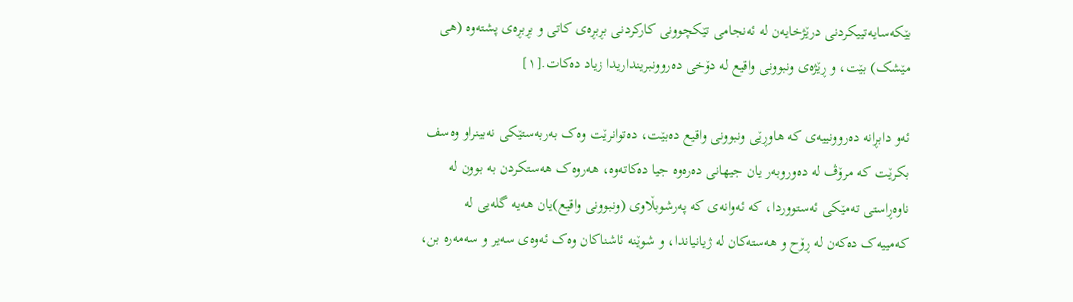بێکەسایەتییکردنی درێژخایەن لە ئەنجامی تێکچوونی کارکردنی بڕبڕەی کاتی و بڕبڕەی پشتەوە (ھی مێشک) بێت، و ڕێژەی ونبوونی واقیع لە دۆخی دەروونبرینداریدا زیاد دەکات.[١]

ئەو دابڕانە دەروونییەی کە ھاوڕێی ونبوونی واقیع دەبێت، دەتوانرێت وەک بەربەستێکی نەبینراو وەسف بکرێت کە مرۆڤ لە دەوروبەر یان جیھانی دەرەوە جیا دەکاتەوە، ھەروەک ھەستکردن بە بوون لە ناوەڕاستی تەمێکی ئەستووردا، کە ئەوانەی کە پەرشوبڵاوی (ونبوونی واقیع)یان ھەیە گلەیی لە کەمییەک دەکەن لە ڕۆح و ھەستەکان لە ژیانیاندا، و شوێنە ئاشناکان وەک ئەوەی سەیر و سەمەرە بن،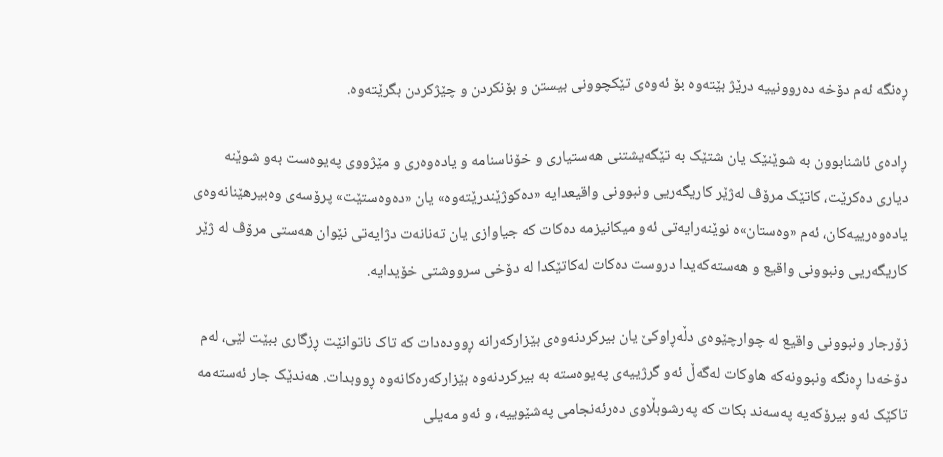ڕەنگە ئەم دۆخە دەروونییە درێژ بێتەوە بۆ ئەوەی تێکچوونی بیستن و بۆنکردن و چێژکردن بگرێتەوە.

ڕادەی ئاشنابوون بە شوێنێک یان شتێک بە تێگەیشتنی ھەستیاری و خۆناسنامە و یادەوەری و مێژووی پەیوەست بەو شوێنە دیاری دەکرێت، کاتێک مرۆڤ لەژێر کاریگەریی ونبوونی واقیعدایە «دەکوژێندرێتەوە» یان «دەوەستێت» پرۆسەی وەبیرھێنانەوەی یادەوەرییەکان، ئەم «وەستان»ە نوێنەرایەتی ئەو میکانیزمە دەکات کە جیاوازی یان تەنانەت دژایەتی نێوان ھەستی مرۆڤ لە ژێر کاریگەریی ونبوونی واقیع و ھەستەکەیدا دروست دەکات لەکاتێکدا لە دۆخی سرووشتی خۆیدایە.

زۆرجار ونبوونی واقیع لە چوارچێوەی دڵەڕاوکێ یان بیرکردنەوەی بێزارکەرانە ڕوودەدات کە تاک ناتوانێت ڕزگاری ببێت لێی، لەم دۆخەدا ڕەنگە ونبوونەکە ھاوکات لەگەڵ ئەو گرژییەی پەیوەستە بە بیرکردنەوە بێزارکەرەکانەوە ڕووبدات. ھەندێک جار ئەستەمە تاکێک ئەو بیرۆکەیە پەسەند بکات کە پەرشوبڵاوی دەرئەنجامی پەشێوییە، و ئەو مەیلی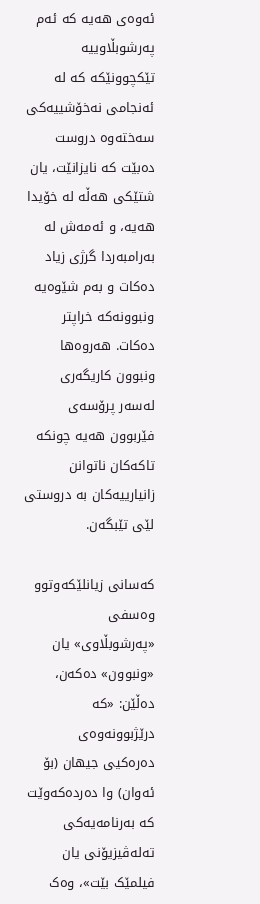ئەوەی ھەیە کە ئەم پەرشوبڵاوییە تێکچوونێکە کە لە ئەنجامی نەخۆشییەکی سەختەوە دروست دەبێت کە نایزانێت، یان شتێکی ھەڵە لە خۆیدا ھەیە، و ئەمەش لە بەرامبەردا گرژی زیاد دەکات و بەم شێوەیە ونبوونەکە خراپتر دەکات. ھەروەھا ونبوون کاریگەری لەسەر پرۆسەی فێربوون ھەیە چونکە تاکەکان ناتوانن زانیارییەکان بە دروستی لێی تێبگەن.

کەسانی زیانلێکەوتوو وەسفی «پەرشوبڵاوی» یان «ونبوون» دەکەن، دەڵێن: «کە درێژبوونەوەی دەرەکیی جیھان (بۆ ئەوان) وا دەردەکەوێت کە بەرنامەیەکی تەلەڤیزیۆنی یان فیلمێک بێت»، وەک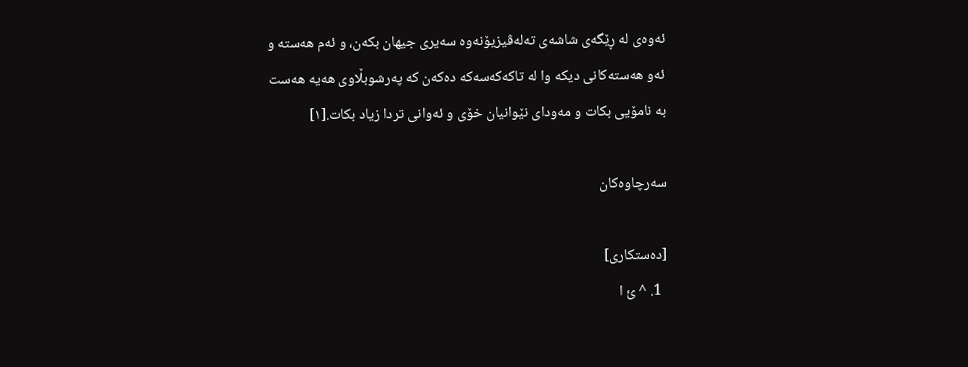ئەوەی لە ڕێگەی شاشەی تەلەڤیزیۆنەوە سەیری جیھان بکەن، و ئەم ھەستە و ئەو ھەستەکانی دیکە وا لە تاکەکەسەکە دەکەن کە پەرشوبڵاوی ھەیە ھەست بە نامۆیی بکات و مەودای نێوانیان خۆی و ئەوانی تردا زیاد بکات.[١]

سەرچاوەکان

[دەستکاری]
  1. ^ ئ ا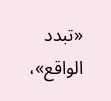«تبدد الواقع»،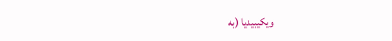ويكيبيديا (بە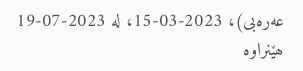عەرەبی)، 2023-03-15، لە 2023-07-19 ھێنراوە